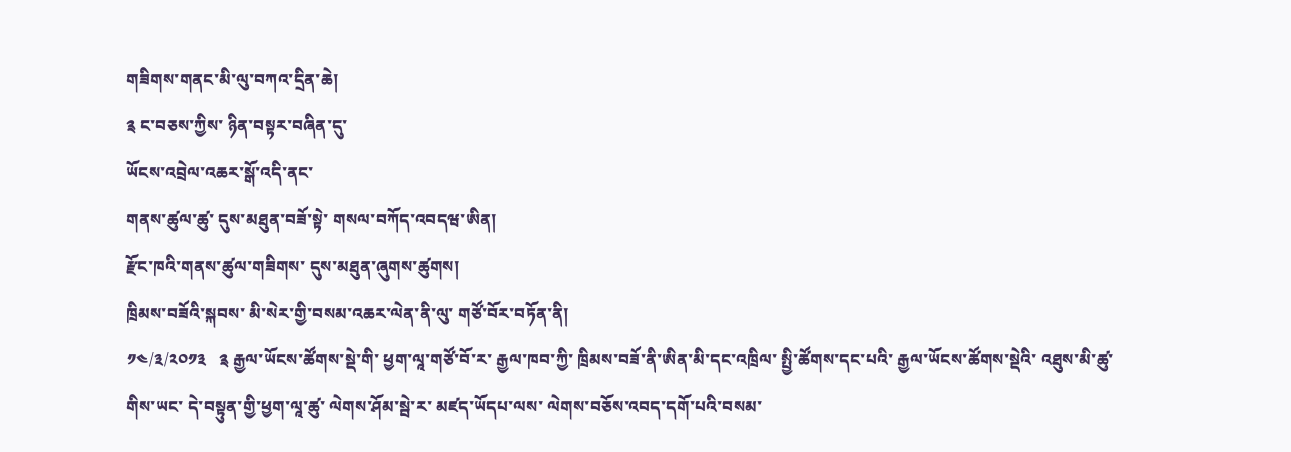གཟིགས་གནང་མི་ལུ་བཀའ་དྲིན་ཆེ།
༉ ང་བཅས་ཀྱིས་ ཉིན་བསྟར་བཞིན་དུ་
ཡོངས་འབྲེལ་འཆར་སྒོ་འདི་ནང་
གནས་ཚུལ་ཚུ་ དུས་མཐུན་བཟོ་སྟེ་ གསལ་བཀོད་འབདཝ་ཨིན།
རྫོང་ཁའི་གནས་ཚུལ་གཟིགས་ དུས་མཐུན་ཞུགས་ཚུགས།
ཁྲིམས་བཟོའི་སྐབས་ མི་སེར་གྱི་བསམ་འཆར་ལེན་ནི་ལུ་ གཙོ་བོར་བཏོན་ནི།
༡༤/༣/༢༠༡༣   ༉ རྒྱལ་ཡོངས་ཚོགས་སྡེ་གི་ ཕྱག་ལཱ་གཙོ་བོ་ར་ རྒྱལ་ཁབ་ཀྱི་ ཁྲིམས་བཟོ་ནི་ཨིན་མི་དང་འཁྲིལ་ སྤྱི་ཚོགས་དང་པའི་ རྒྱལ་ཡོངས་ཚོགས་སྡེའི་ འཐུས་མི་ཚུ་གིས་ཡང་ དེ་བསྟུན་གྱི་ཕྱག་ལཱ་ཚུ་ ལེགས་ཤོམ་སྦེ་ར་ མཛད་ཡོདཔ་ལས་ ལེགས་བཅོས་འབད་དགོ་པའི་བསམ་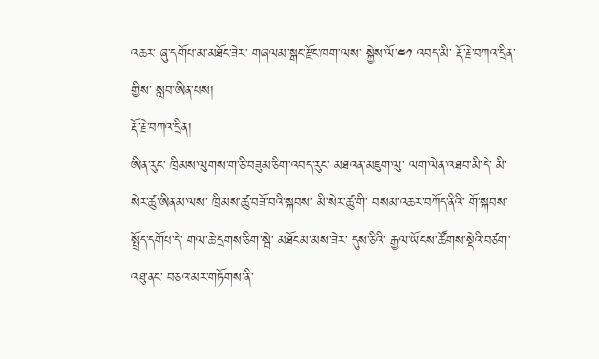འཆར་ ཞུ་དགོཔ་མ་མཐོང་ཟེར་ གཞལམ་སྒང་རྫོང་ཁག་ལས་ སྐྱེས་ལོ་༤༡ འབད་མི་ རྡོ་རྗེ་བཀའ་དྲིན་གྱིས་ སླབ་ཨིན་པས།
རྡོ་རྗེ་བཀའ་དྲིན།
ཨིན་རུང་ ཁྲིམས་ལུགས་ག་ཅི་བཟུམ་ཅིག་འབད་རུང་ མཐའན་མཇུག་ལུ་ ལག་ལེན་འཐབ་མི་དེ་ མི་སེར་ཚུ་ཨིནམ་ལས་ ཁྲིམས་ཚུ་བཟོ་བའི་སྐབས་ མི་སེར་ཚུ་གི་ བསམ་འཆར་བཀོད་ནིའི་ གོ་སྐབས་སྤྲོད་དགོཔ་དེ་ གལ་ཆེ་དྲགས་ཅིག་སྦེ་ མཐོངམ་མས་ཟེར་ དུས་ཅིའི་ རྒྱལ་ཡོངས་ཚོགས་སྡེའི་བཙག་འཐུ་ནང་ བཅའ་མར་གཏོགས་ནི་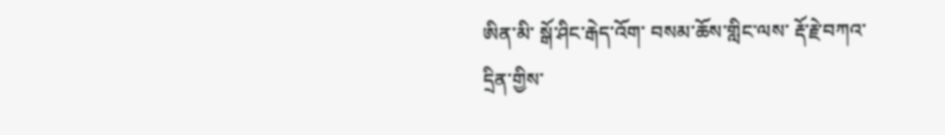ཨིན་མི་ སྒོ་ཤིང་རྒེད་འོག་ བསམ་ཆོས་གླིང་ལས་ རྡོ་རྗེ་བཀའ་དྲིན་གྱིས་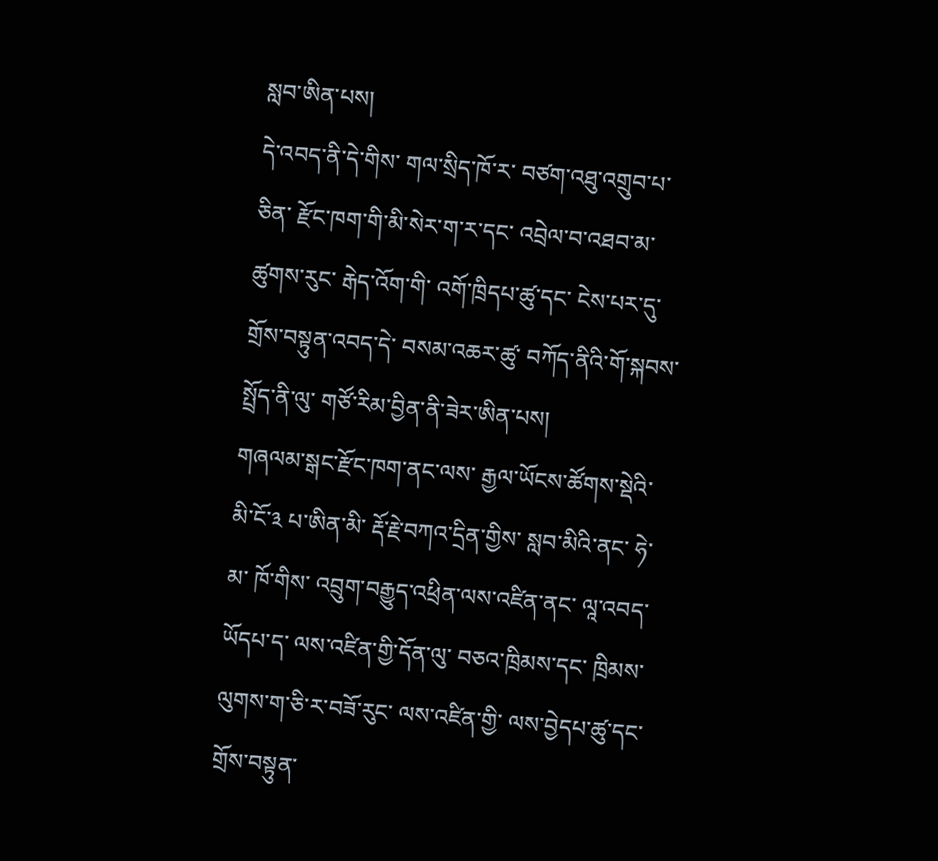སླབ་ཨིན་པས།
དེ་འབད་ནི་དེ་གིས་ གལ་སྲིད་ཁོ་ར་ བཙག་འཐུ་འགྲུབ་པ་ཅིན་ རྫོང་ཁག་གི་མི་སེར་ག་ར་དང་ འབྲེལ་བ་འཐབ་མ་ཚུགས་རུང་ རྒེད་འོག་གི་ འགོ་ཁྲིདཔ་ཚུ་དང་ ངེས་པར་དུ་ གྲོས་བསྟུན་འབད་དེ་ བསམ་འཆར་ཚུ་ བཀོད་ནིའི་གོ་སྐབས་སྤྲོད་ནི་ལུ་ གཙོ་རིམ་བྱིན་ནི་ཟེར་ཨིན་པས།
གཞལམ་སྒང་རྫོང་ཁག་ནང་ལས་ རྒྱལ་ཡོངས་ཚོགས་སྡེའི་ མི་ངོ་༣ པ་ཨིན་མི་ རྡོ་རྗེ་བཀའ་དྲིན་གྱིས་ སླབ་མིའི་ནང་ ཧེ་མ་ ཁོ་གིས་ འབྲུག་བརྒྱུད་འཕྲིན་ལས་འཛིན་ནང་ ལཱ་འབད་ཡོདཔ་ད་ ལས་འཛིན་གྱི་དོན་ལུ་ བཅའ་ཁྲིམས་དང་ ཁྲིམས་ལུགས་ག་ཅི་ར་བཟོ་རུང་ ལས་འཛིན་གྱི་ ལས་བྱེདཔ་ཚུ་དང་ གྲོས་བསྟུན་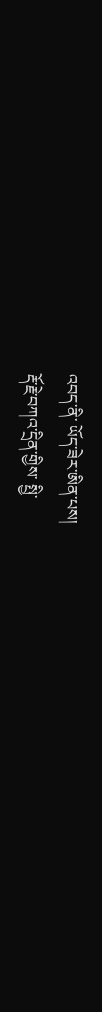འབད་ནི་ ཡོད་ཟེར་ཨིན་པས།
རྡོ་རྗེ་བཀའ་དྲིན་གྱིས་ སྤྱི་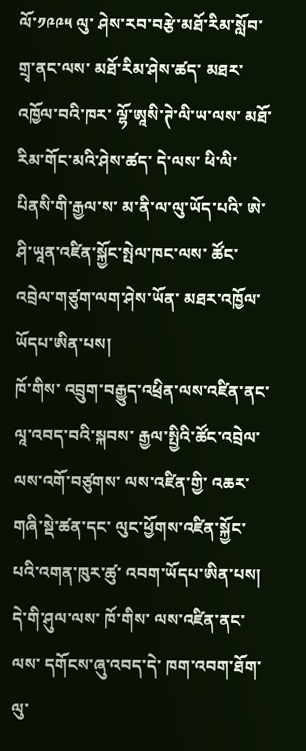ལོ་༡༩༩༥ ལུ་ ཤེས་རབ་བརྩེ་མཐོ་རིམ་སློབ་གྲྭ་ནང་ལས་ མཐོ་རིམ་ཤེས་ཚད་ མཐར་འཁྱོལ་བའི་ཁར་ ལྷོ་ཨཱསི་ཊེ་ལི་ཡ་ལས་ མཐོ་རིམ་གོང་མའི་ཤེས་ཚད་ དེ་ལས་ ཕི་ལི་པིནསི་གི་རྒྱལ་ས་ མ་ནི་ལ་ལུ་ཡོད་པའི་ ཨེ་ཤི་ཡཱན་འཛིན་སྐྱོང་སྤེལ་ཁང་ལས་ ཚོང་འབྲེལ་གཙུག་ལག་ཤེས་ཡོན་ མཐར་འཁྱོལ་ཡོདཔ་ཨིན་པས།
ཁོ་གིས་ འབྲུག་བརྒྱུད་འཕྲིན་ལས་འཛིན་ནང་ ལཱ་འབད་བའི་སྐབས་ རྒྱལ་སྤྱིའི་ཚོང་འབྲེལ་ལས་འགོ་བཙུགས་ ལས་འཛིན་གྱི་ འཆར་གཞི་སྡེ་ཚན་དང་ ལུང་ཕྱོགས་འཛིན་སྐྱོང་པའི་འགན་ཁུར་ཚུ་ འབག་ཡོདཔ་ཨིན་པས།
དེ་གི་ཤུལ་ལས་ ཁོ་གིས་ ལས་འཛིན་ནང་ལས་ དགོངས་ཞུ་འབད་དེ་ ཁག་འབག་ཐོག་ལུ་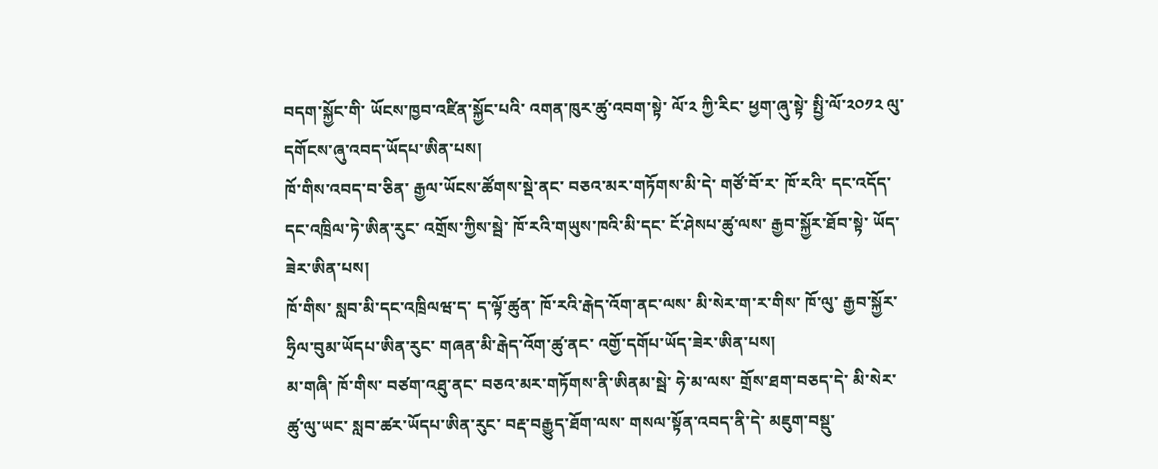བདག་སྐྱོང་གི་ ཡོངས་ཁྱབ་འཛིན་སྐྱོང་པའི་ འགན་ཁུར་ཚུ་འབག་སྟེ་ ལོ་༢ ཀྱི་རིང་ ཕྱག་ཞུ་སྟེ་ སྤྱི་ལོ་༢༠༡༢ ལུ་ དགོངས་ཞུ་འབད་ཡོདཔ་ཨིན་པས།
ཁོ་གིས་འབད་བ་ཅིན་ རྒྱལ་ཡོངས་ཚོགས་སྡེ་ནང་ བཅའ་མར་གཏོགས་མི་དེ་ གཙོ་བོ་ར་ ཁོ་རའི་ དང་འདོད་དང་འཁྲིལ་ཏེ་ཨིན་རུང་ འགྲོས་ཀྱིས་སྦེ་ ཁོ་རའི་གཡུས་ཁའི་མི་དང་ ངོ་ཤེསཔ་ཚུ་ལས་ རྒྱབ་སྐྱོར་ཐོབ་སྟེ་ ཡོད་ཟེར་ཨིན་པས།
ཁོ་གིས་ སླབ་མི་དང་འཁྲིལཝ་ད་ ད་ལྟོ་ཚུན་ ཁོ་རའི་རྒེད་འོག་ནང་ལས་ མི་སེར་ག་ར་གིས་ ཁོ་ལུ་ རྒྱབ་སྐྱོར་ཧྲིལ་བུམ་ཡོདཔ་ཨིན་རུང་ གཞན་མི་རྒེད་འོག་ཚུ་ནང་ འགྱོ་དགོཔ་ཡོད་ཟེར་ཨིན་པས།
མ་གཞི་ ཁོ་གིས་ བཙག་འཐུ་ནང་ བཅའ་མར་གཏོགས་ནི་ཨིནམ་སྦེ་ ཧེ་མ་ལས་ གྲོས་ཐག་བཅད་དེ་ མི་སེར་ཚུ་ལུ་ཡང་ སླབ་ཚར་ཡོདཔ་ཨིན་རུང་ བརྡ་བརྒྱུད་ཐོག་ལས་ གསལ་སྟོན་འབད་ནི་དེ་ མཇུག་བསྡུ་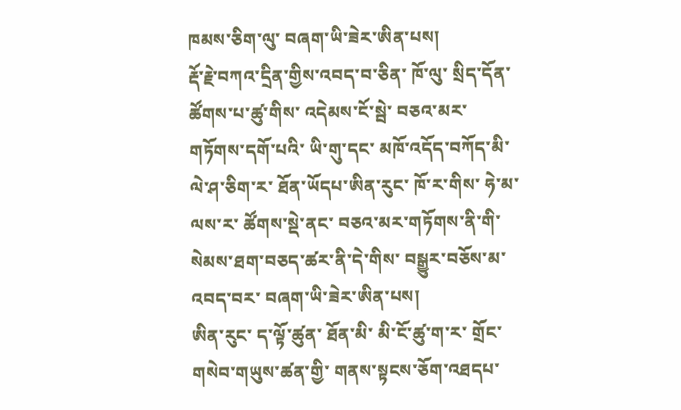ཁམས་ཅིག་ལུ་ བཞག་ཡི་ཟེར་ཨིན་པས།
རྡོ་རྗེ་བཀའ་དྲིན་གྱིས་འབད་བ་ཅིན་ ཁོ་ལུ་ སྲིད་དོན་ཚོགས་པ་ཚུ་གིས་ འདེམས་ངོ་སྦེ་ བཅའ་མར་གཏོགས་དགོ་པའི་ ཡི་གུ་དང་ མཁོ་འདོད་བཀོད་མི་ ལེ་ཤ་ཅིག་ར་ ཐོན་ཡོདཔ་ཨིན་རུང་ ཁོ་ར་གིས་ ཧེ་མ་ལས་ར་ ཚོགས་སྡེ་ནང་ བཅའ་མར་གཏོགས་ནི་གི་ སེམས་ཐག་བཅད་ཚར་ནི་དེ་གིས་ བསྒྱུར་བཅོས་མ་འབད་བར་ བཞག་ཡི་ཟེར་ཨིན་པས།
ཨིན་རུང་ ད་ལྟོ་ཚུན་ ཐོན་མི་ མི་ངོ་ཚུ་ག་ར་ གྲོང་གསེབ་གཡུས་ཚན་གྱི་ གནས་སྟངས་ཅོག་འཐདཔ་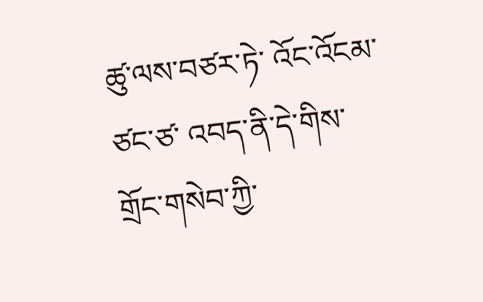ཚུ་ལས་བཙར་ཏེ་ འོང་འོངམ་ཙང་ཙ་ འབད་ནི་དེ་གིས་ གྲོང་གསེབ་ཀྱི་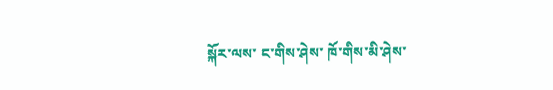སྐོར་ལས་ ང་གིས་ཤེས་ ཁོ་གིས་མི་ཤེས་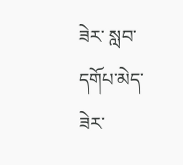ཟེར་ སླབ་དགོཔ་མེད་ཟེར་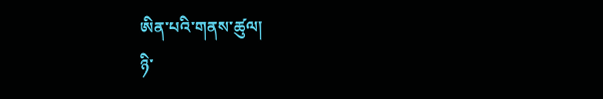ཨིན་པའི་གནས་ཚུལ།
ཉི་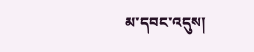མ་དབང་འདུས།